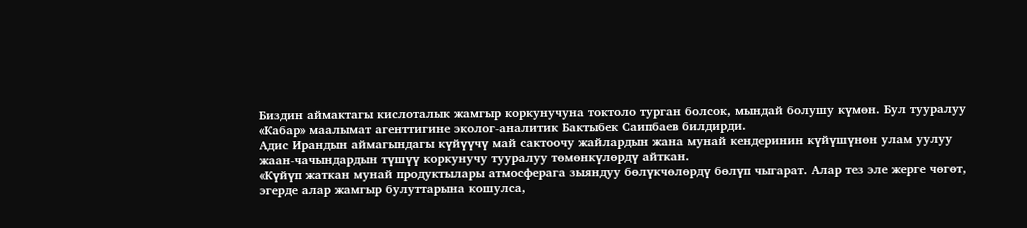Биздин аймактагы кислоталык жамгыр коркунучуна токтоло турган болсок, мындай болушу күмөн. Бул тууралуу «Кабар» маалымат агенттигине эколог-аналитик Бактыбек Саипбаев билдирди.
Адис Ирандын аймагындагы күйүүчү май сактоочу жайлардын жана мунай кендеринин күйүшүнөн улам уулуу жаан-чачындардын түшүү коркунучу тууралуу төмөнкүлөрдү айткан.
«Күйүп жаткан мунай продуктылары атмосферага зыяндуу бөлүкчөлөрдү бөлүп чыгарат. Алар тез эле жерге чөгөт, эгерде алар жамгыр булуттарына кошулса,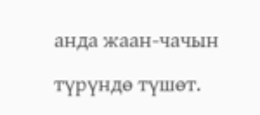анда жаан-чачын түрүндө түшөт.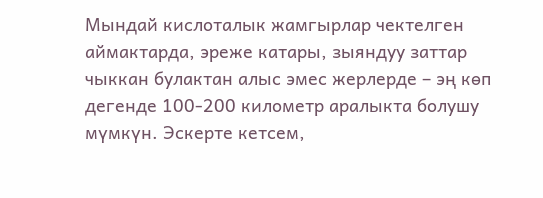Мындай кислоталык жамгырлар чектелген аймактарда, эреже катары, зыяндуу заттар чыккан булактан алыс эмес жерлерде – эң көп дегенде 100-200 километр аралыкта болушу мүмкүн. Эскерте кетсем,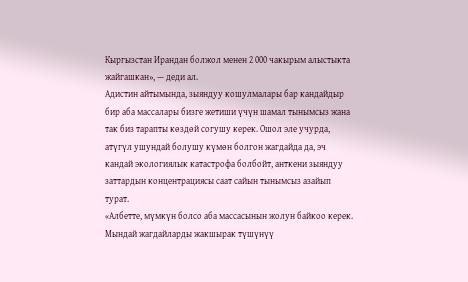Кыргызстан Ирандан болжол менен 2 000 чакырым алыстыкта жайгашкан», — деди ал.
Адистин айтымында, зыяндуу кошулмалары бар кандайдыр бир аба массалары бизге жетиши үчүн шамал тынымсыз жана так биз тарапты көздөй согушу керек. Ошол эле учурда, атүгүл ушундай болушу күмөн болгон жагдайда да, эч кандай экологиялык катастрофа болбойт, анткени зыяндуу заттардын концентрациясы саат сайын тынымсыз азайып турат.
«Албетте, мүмкүн болсо аба массасынын жолун байкоо керек. Мындай жагдайларды жакшырак түшүнүү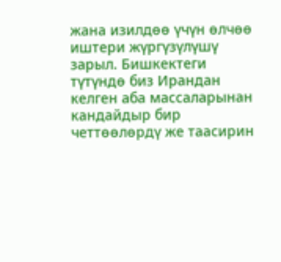жана изилдөө үчүн өлчөө иштери жүргүзүлүшү зарыл. Бишкектеги түтүндө биз Ирандан келген аба массаларынан кандайдыр бир четтөөлөрдү же таасирин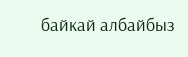байкай албайбыз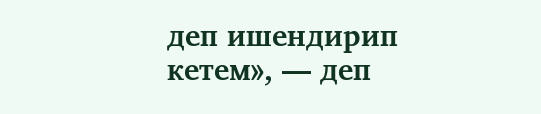деп ишендирип кетем», — деп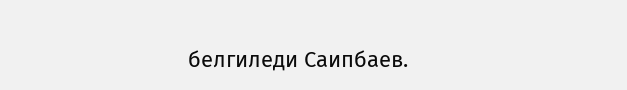белгиледи Саипбаев.